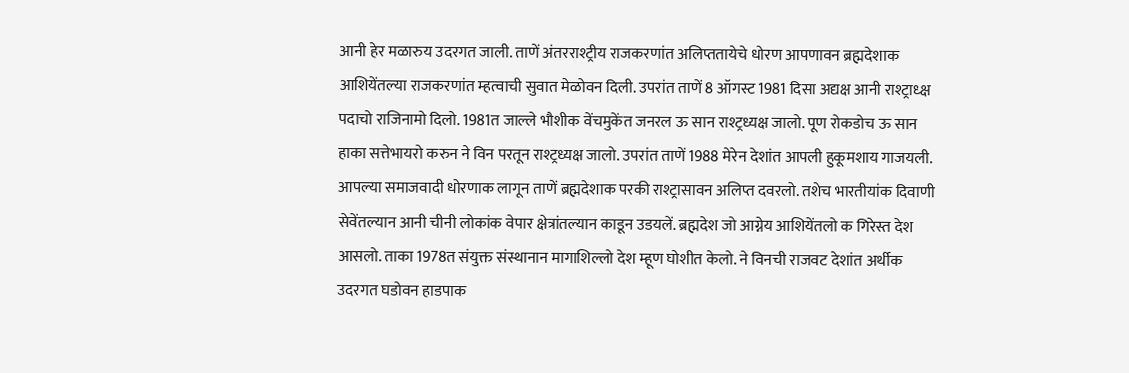आनी हेर मळारुय उदरगत जाली. ताणें अंतरराश्ट्रीय राजकरणांत अलिप्ततायेचे धोरण आपणावन ब्रह्मदेशाक आशियेंतल्या राजकरणांत म्हत्वाची सुवात मेळोवन दिली. उपरांत ताणें 8 ऑगस्ट 1981 दिसा अद्यक्ष आनी राश्ट्राध्क्ष पदाचो राजिनामो दिलो. 1981त जाल्ले भौशीक वेंचमुकेंत जनरल ऊ सान राश्ट्रध्यक्ष जालो. पूण रोकडोच ऊ सान हाका सत्तेभायरो करुन ने विन परतून राश्ट्रध्यक्ष जालो. उपरांत ताणें 1988 मेरेन देशांत आपली हुकूमशाय गाजयली. आपल्या समाजवादी धोरणाक लागून ताणें ब्रह्मदेशाक परकी राश्ट्रासावन अलिप्त दवरलो. तशेच भारतीयांक दिवाणी सेवेंतल्यान आनी चीनी लोकांक वेपार क्षेत्रांतल्यान काडून उडयलें. ब्रह्मदेश जो आग्नेय आशियेंतलो क गिरेस्त देश आसलो. ताका 1978त संयुक्त संस्थानान मागाशिल्लो देश म्हूण घोशीत केलो. ने विनची राजवट देशांत अर्थीक उदरगत घडोवन हाडपाक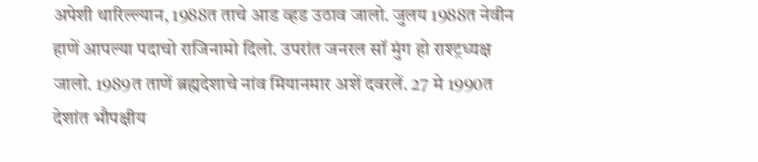अपेशी थारिल्ल्यान, 1988त ताचे आड व्हड उठाव जालो. जुलय 1988त नेवीन हाणें आपल्या पदाचो राजिनामो दिलो. उपरांत जनरल सॉ मुंग हो राश्ट्रध्यक्ष जालो. 1989त ताणें ब्रह्मदेशाचे नांव मियानमार अशें दवरलें. 27 मे 1990त देशांत भौपक्षीय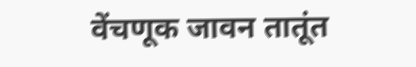वेंचणूक जावन तातूंत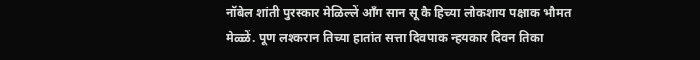नॉबेल शांती पुरस्कार मेळिल्लें ऑंग सान सू कै हिच्या लोकशाय पक्षाक भौमत मेळ्ळें. पूण लश्करान तिच्या हातांत सत्ता दिवपाक न्हयकार दिवन तिका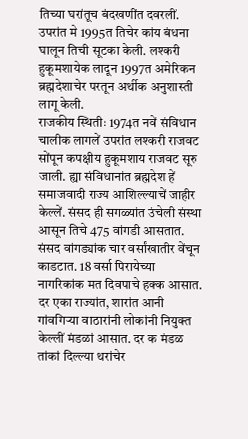तिच्या घरांतूच बंदखणींत दवरलीं. उपरांत मे 1995त तिचेर कांय बंधना घालून तिची सूटका केली. लश्करी हुकूमशायेक लादून 1997त अमेरिकन ब्रह्मदेशाचेर परतून अर्थीक अनुशास्ती लागू केली.
राजकीय स्थितीः 1974त नवें संविधान चालीक लागलें उपरांत लश्करी राजवट सोंपून कपक्षीय हुकूमशाय राजवट सूरु जाली. ह्या संविधानांत ब्रह्मदेश हें समाजवादी राज्य आशिल्ल्याचें जाहीर केल्लें. संसद ही सगळ्यांत उंचेली संस्था आसून तिचे 475 वांगडी आसतात. संसद वांगड्यांक चार वर्सांखातीर वेंचून काडटात. 18 वर्सा पिरायेच्या नागरिकांक मत दिवपाचे हक्क आसात. दर एका राज्यांत, शारांत आनी गांवगिऱ्या वाठारांनी लोकांनी नियुक्त केल्लीं मंडळां आसात. दर क मंडळ तांकां दिल्ल्या थरांचेर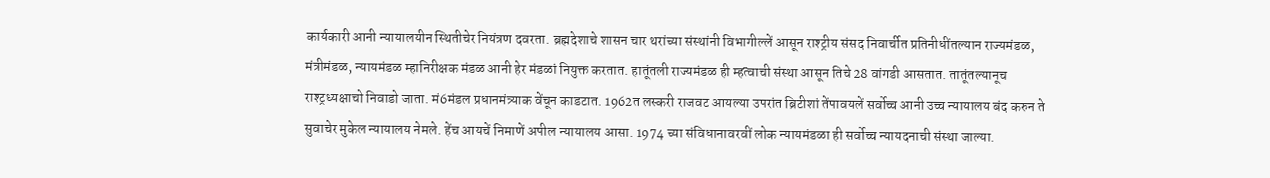कार्यकारी आनी न्यायालयीन स्थितीचेर नियंत्रण दवरता. ब्रह्मदेशाचे शासन चार थरांच्या संस्थांनी विभागील्लें आसून राश्ट्रीय संसद निवार्चीत प्रतिनीधींतल्यान राज्यमंडळ, मंत्रीमंडळ, न्यायमंडळ म्हानिरीक्षक मंडळ आनी हेर मंडळां नियुक्त करतात. हातूंतली राज्यमंडळ ही म्हत्वाची संस्था आसून तिचे 28 वांगडी आसतात. तातूंतल्यानूच राश्ट्रध्यक्षाचो निवाडो जाता. मं6मंडल प्रधानमंत्र्याक वेंचून काडटात. 1962त लस्करी राजवट आयल्या उपरांत ब्रिटीशां तेंपावयलें सर्वोच्च आनी उच्च न्यायालय बंद करुन ते सुवाचेर मुकेल न्यायालय नेमले. हेंच आयचें निमाणें अपील न्यायालय आसा. 1974 च्या संविधानावरवीं लोक न्यायमंडळा ही सर्वोच्च न्यायदनाची संस्था जाल्या.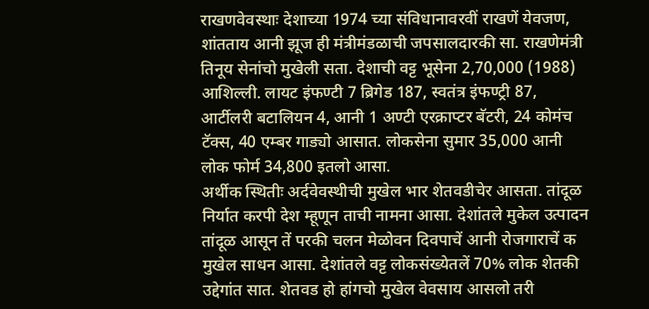राखणवेवस्थाः देशाच्या 1974 च्या संविधानावरवीं राखणें येवजण, शांतताय आनी झूज ही मंत्रीमंडळाची जपसालदारकी सा. राखणेमंत्री तिनूय सेनांचो मुखेली सता. देशाची वट्ट भूसेना 2,70,000 (1988) आशिल्ली. लायट इंफण्टी 7 ब्रिगेड 187, स्वतंत्र इंफण्ट्री 87, आर्टीलरी बटालियन 4, आनी 1 अण्टी एरक्राप्टर बॅटरी, 24 कोमंच टॅक्स, 40 एम्बर गाड्यो आसात. लोकसेना सुमार 35,000 आनी लोक फोर्म 34,800 इतलो आसा.
अर्थीक स्थितीः अर्दवेवस्थीची मुखेल भार शेतवडीचेर आसता. तांदूळ निर्यात करपी देश म्हूणून ताची नामना आसा. देशांतले मुकेल उत्पादन तांदूळ आसून तें परकी चलन मेळोवन दिवपाचें आनी रोजगाराचें क मुखेल साधन आसा. देशांतले वट्ट लोकसंख्येतलें 70% लोक शेतकी उद्देगांत सात. शेतवड हो हांगचो मुखेल वेवसाय आसलो तरी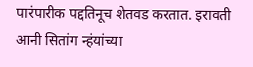पारंपारीक पद्दतिनूच शेतवड करतात. इरावती आनी सितांग न्हंयांच्या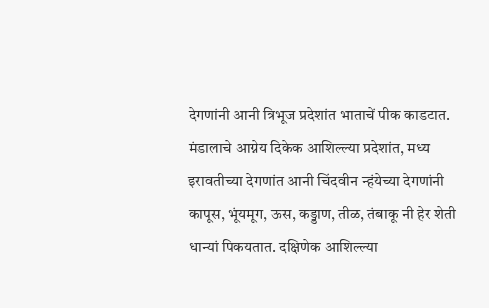देगणांनी आनी त्रिभूज प्रदेशांत भाताचें पीक काडटात. मंडालाचे आग्नेय दिकेक आशिल्ल्या प्रदेशांत, मध्य इरावतीच्या देगणांत आनी चिंदवीन न्हंयेच्या देगणांनी कापूस, भूंयमूग, ऊस, कड्डाण, तीळ, तंबाकू नी हेर शेती धान्यां पिकयतात. दक्षिणेक आशिल्ल्या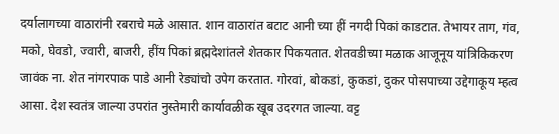दर्यालागच्या वाठारांनी रबराचे मळे आसात. शान वाठारांत बटाट आनी च्या हीं नगदी पिकां काडटात. तेभायर ताग, गंव, मको, घेवडो, ज्वारी, बाजरी, हींय पिकां ब्रह्मदेशांतले शेतकार पिकयतात. शेतवडीच्या मळाक आजूनूय यांत्रिकिकरण जावंक ना. शेत नांगरपाक पाडे आनी रेड्यांचो उपेग करतात. गोरवां, बोकडां, कुकडां, दुकर पोसपाच्या उद्देगाकूय म्हत्व आसा. देश स्वतंत्र जाल्या उपरांत नुस्तेमारी कार्यावळीक खूब उदरगत जाल्या. वट्ट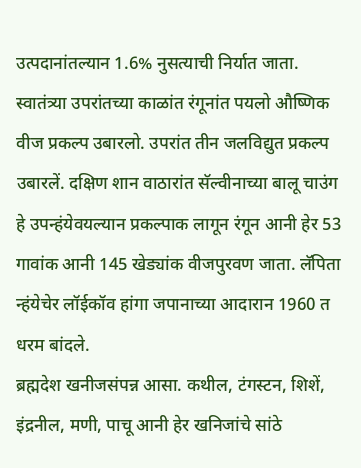उत्पदानांतल्यान 1.6% नुसत्याची निर्यात जाता.
स्वातंत्र्या उपरांतच्या काळांत रंगूनांत पयलो औष्णिक वीज प्रकल्प उबारलो. उपरांत तीन जलविद्युत प्रकल्प उबारलें. दक्षिण शान वाठारांत सॅल्वीनाच्या बालू चाउंग हे उपन्हंयेवयल्यान प्रकल्पाक लागून रंगून आनी हेर 53 गावांक आनी 145 खेड्यांक वीजपुरवण जाता. लॅपिता न्हंयेचेर लॉईकॉव हांगा जपानाच्या आदारान 1960 त धरम बांदले.
ब्रह्मदेश खनीजसंपन्न आसा. कथील, टंगस्टन, शिशें, इंद्रनील, मणी, पाचू आनी हेर खनिजांचे सांठे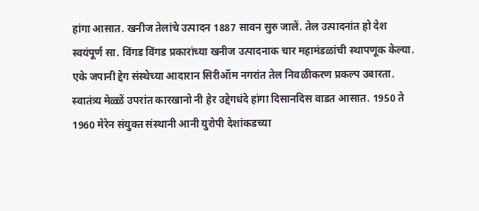हांगा आसात. खनीज तेलांचे उत्पादन 1887 सावन सुरु जालें. तेल उत्पादनांत हो देश स्वयंपूर्ण सा. विंगड विंगड प्रकारांच्या खनीज उत्पादनाक चार महामंडळांची स्थापणूक केल्या. एके जपानी द्देग संस्थेच्या आदारान सिरीऑम नगरांत तेल निवळीकरण प्रकल्प उबारता.
स्वातंत्र्य मेळ्ळें उपरांत कारखानो नी हेर उद्देगधंदे हांगा दिसानदिस वाडत आसात. 1950 ते 1960 मेरेन संयुक्त संस्थानी आनी युरोपी देशांकडच्या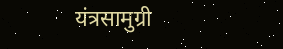यंत्रसामुग्री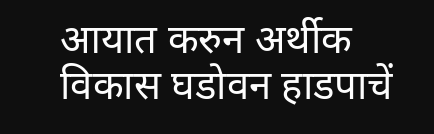आयात करुन अर्थीक विकास घडोवन हाडपाचें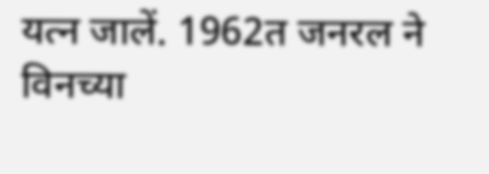यत्न जालें. 1962त जनरल ने विनच्या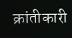क्रांतीकारी